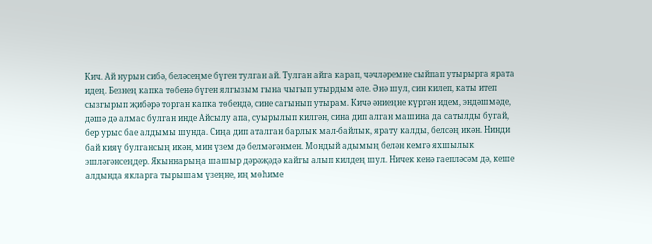Кич. Ай нурын сибә, беләсеңме бүген тулган ай. Тулган айга карап, чәчләремне сыйпап утырырга ярата идең. Безнең капка төбенә бүген ялгызым гына чыгып утырдым әле. Әнә шул, син килеп, каты итеп сызгырып җибәрә торган капка төбендә, сине сагынып утырам. Кичә әниеңне күргән идем, эндәшмәде, дәшә дә алмас булган инде Айсылу апа, суырылып килгән, сина дип алган машина да сатылды бугай, бер урыс бае алдымы шунда. Сиңа дип аталган барлык мал-байлык, ярату калды, белсәң икән. Нинди бай кияү булгансың икән, мин үзем дә белмәгәнмен. Мондый адымың белән кемгә яхшылык эшләгәнсеңдер. Якыннарыңа шашыр дәрәҗәдә кайгы алып килдең шул. Ничек кенә гаепләсәм дә, кеше алдында якларга тырышам үзеңне, иң мөһиме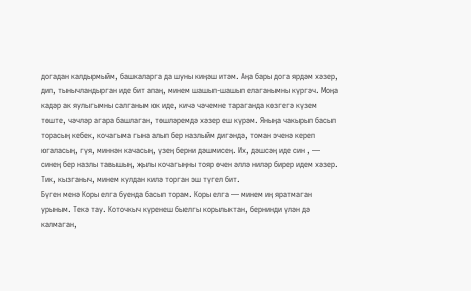догадан калдырмыйм, башкаларга да шуны киңәш итәм. Аңа бары дога ярдәм хәзер, дип, тынычландырган иде бит апаң, минем шашып-шашып елаганымны күргәч. Моңа кадәр ак яулыгымны салганым юк иде, кичә чәчемне тараганда көзгегә күзем төште, чәчләр агара башлаган, төшләремдә хәзер еш күрәм. Яныңа чакырып басып торасың кебек, кочагыма гына алып бер назлыйм дигәндә, томан эченә кереп югаласың, гүя, миннән качасың, үзең берни дәшмисең. Их, дәшсәң иде син , — синең бер назлы тавышың, җылы кочагыңны тояр өчен әллә ниләр бирер идем хәзер. Тик, кызганыч, минем кулдан килә торган эш түгел бит.
Бүген менә Коры елга буенда басып торам. Коры елга — минем иң яратмаган урыным. Текә тау. Коточкыч күренеш быелгы корылыктан, бернинди үлән дә калмаган,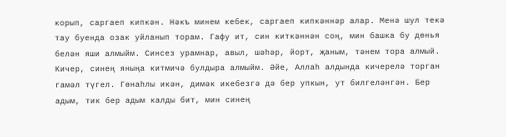корып, саргаеп кипкән. Нәкъ минем кебек, саргаеп кипкәннәр алар. Менә шул текә тау буенда озак уйланып торам. Гафу ит, син киткәннән соң, мин башка бу дөнья белән яши алмыйм. Синсез урамнар, авыл, шәһәр, йорт, җаным, тәнем тора алмый. Кичер, синең яныңа китмичә булдыра алмыйм. Әйе, Аллаһ алдында кичерелә торган гамәл түгел. Гөнаһлы икән, димәк икебезгә дә бер упкын, ут билгеләнгән. Бер адым, тик бер адым калды бит, мин синең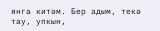янга китәм. Бер адым, текә тау, упкын,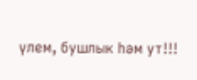үлем, бушлык һәм ут!!!